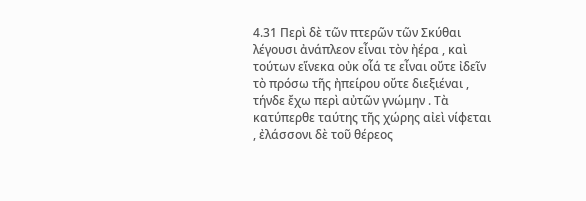4.31 Περὶ δὲ τῶν πτερῶν τῶν Σκύθαι λέγουσι ἀνάπλεον εἶναι τὸν ἠέρα , καὶ τούτων εἵνεκα οὐκ οἷά τε εἶναι οὔτε ἰδεῖν τὸ πρόσω τῆς ἠπείρου οὔτε διεξιέναι , τήνδε ἔχω περὶ αὐτῶν γνώμην . Τὰ κατύπερθε ταύτης τῆς χώρης αἰεὶ νίφεται , ἐλάσσονι δὲ τοῦ θέρεος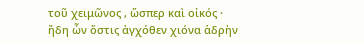τοῦ χειμῶνος , ὥσπερ καὶ οἰκός · ἤδη ὦν ὅστις ἀγχόθεν χιόνα ἁδρὴν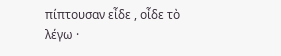πίπτουσαν εἶδε , οἶδε τὸ λέγω ·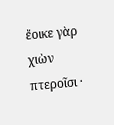ἔοικε γὰρ χιὼν πτεροῖσι ·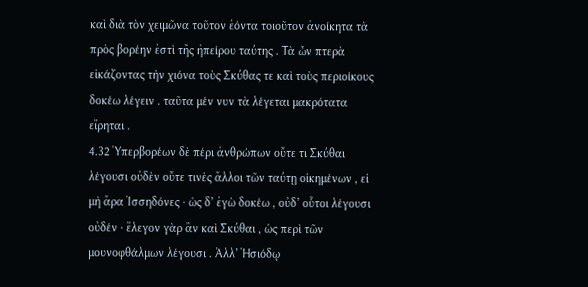καὶ διὰ τὸν χειμῶνα τοῦτον ἐόντα τοιοῦτον ἀνοίκητα τὰ πρὸς βορέην ἐστὶ τῆς ἠπείρου ταύτης . Τὰ ὦν πτερὰ εἰκάζοντας τὴν χιόνα τοὺς Σκύθας τε καὶ τοὺς περιοίκους δοκέω λέγειν . ταῦτα μέν νυν τὰ λέγεται μακρότατα εἴρηται .
4.32 Ὑπερβορέων δὲ πέρι ἀνθρώπων οὔτε τι Σκύθαι λέγουσι οὐδὲν οὔτε τινὲς ἄλλοι τῶν ταύτῃ οἰκημένων , εἰ μὴ ἄρα Ἰσσηδόνες · ὡς δ’ ἐγὼ δοκέω , οὐδ’ οὗτοι λέγουσι οὐδέν · ἔλεγον γὰρ ἂν καὶ Σκύθαι , ὡς περὶ τῶν μουνοφθάλμων λέγουσι . Ἀλλ’ Ἡσιόδῳ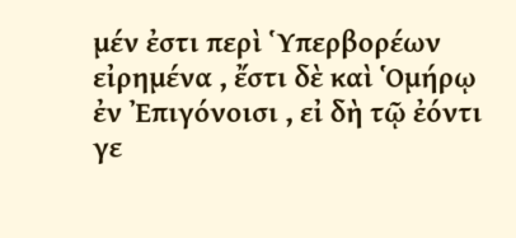μέν ἐστι περὶ Ὑπερβορέων εἰρημένα , ἔστι δὲ καὶ Ὁμήρῳ ἐν Ἐπιγόνοισι , εἰ δὴ τῷ ἐόντι γε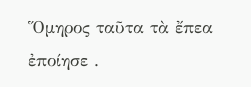Ὅμηρος ταῦτα τὰ ἔπεα ἐποίησε .